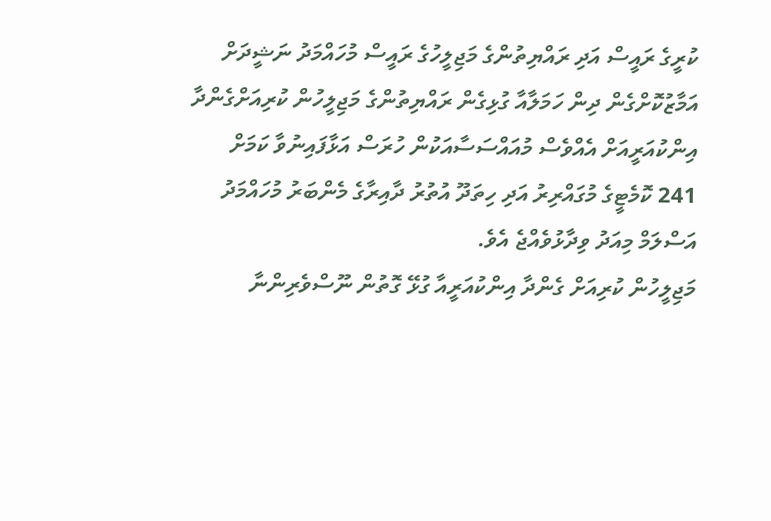ކުރީގެ ރައީސް އަދި ރައްޔިތުންގެ މަޖިލީހުގެ ރައީސް މުހައްމަދު ނަޝީދަށް އަމާޒުކޮށްގެން ދިން ހަމަލާއާ ގުޅިގެން ރައްޔިތުންގެ މަޖިލީހުން ކުރިއަށްގެންދާ އިންކުއަރީއަށް އެއްވެސް މުއައްސަސާއަކުން ހުރަސް އަޅާފައިނުވާ ކަމަށް 241 ކޮމެޓީގެ މުގައްރިރު އަދި ހިތަދޫ އުތުރު ދާއިރާގެ މެންބަރު މުހައްމަދު އަސްލަމް މިއަދު ވިދާޅުވެއްޖެ އެވެ.
މަޖިލީހުން ކުރިއަށް ގެންދާ އިންކުއަރީއާ ގުޅޭ ގޮތުން ނޫސްވެރިންނާ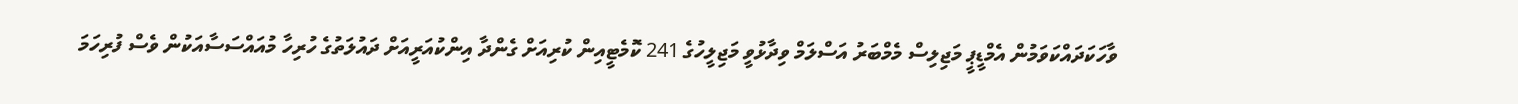ވާހަކަދައްކަވަމުން އެމްޑީޕީ މަޖިލިސް މެމްބަރު އަސްލަމް ވިދާޅުވީ މަޖިލީހުގެ 241 ކޮމެޓީއިން ކުރިއަށް ގެންދާ އިންކުއަރީއަށް ދައުލަތުގެ ހުރިހާ މުއައްސަސާއަކުން ވެސް ފުރިހަމަ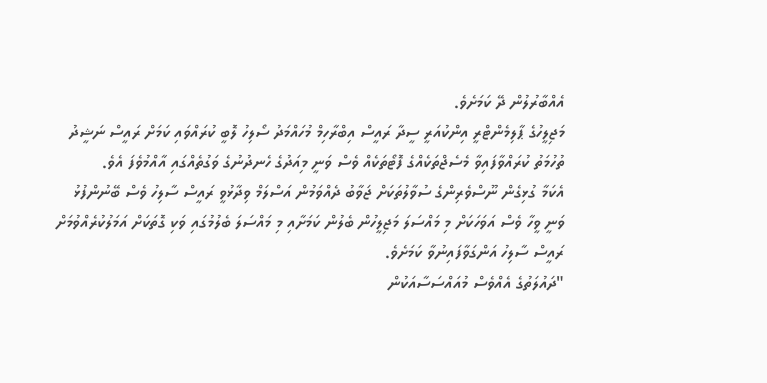އެއްބާރުލުން ދޭ ކަމަށެވެ.
މަޖިލީހުގެ ޕާލިމެންޓްރީ އިންކުއަރީ ސީދާ ރައީސް އިބްރާހިމް މުހައްމަދު ސޯލިހު ލޮބީ ކުރައްވައި ކަމަށް ރައީސް ނަޝީދު ތުހުމަތު ކުރައްވާފައިވާ މެސެޖްތަކެއްގެ ފޮޓޯތަކެއް ވެސް ވަނީ މިއަދުގެ ހެނދުނުގެ ވަގުތެއްގައި އާއްމުވެފަ އެވެ.
އެކަމާ ގުޅިގެން ނޫސްވެރިންގެ ސުވާލުތަކަށް ޖަވާބު ދެއްވަމުން އަސްލަމް ވިދާޅުވީ ރައީސް ސާލިހު ވެސް ބޭނުންފުޅު ވަނީ ވީހާ ވެސް އަވަހަކަށް މި މައްސަލަ މަޖިލީހުން ބެލުން ކަމަށާއި މި މައްސަލަ ބެލުމުގައި ވަކި ގޮތަކަށް އަމަލުކުރެއްވުމަށް ރައީސް ސާލިހު އަންގަވާފައިނުވާ ކަމަށެވެ.
"ދައުލަތުގެ އެއްވެސް މުއައްސަސާއަކުން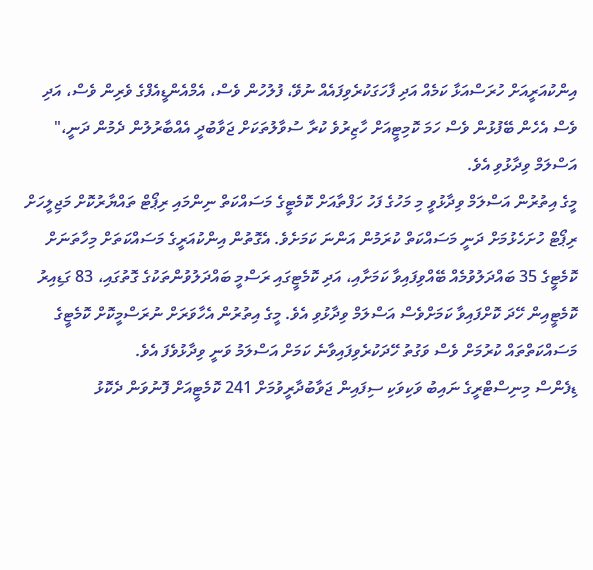އިންކުއަރީއަށް ހުރަސްއަޅާ ކަމެއް އަދި ފާހަގަކުރެވިފައެއް ނުވޭ، ފުލުހުން ވެސް، އެމްއެންޑީއެފްގެ ވެރިން ވެސް، އަދި ވެސް އެހެން ބޭފުޅުން ވެސް ހަމަ ކޮމިޓީއަށް ހާޒިރުވެ ކުރާ ސުވާލުތަކަށް ޖަވާބުދީ އެއްބާރުލުން ދެމުން ދަނީ،" އަސްލަމް ވިދާޅުވި އެވެ.
މީގެ އިތުރުން އަސްލަމް ވިދާޅުވީ މި މަހުގެ ފަހު ހަފްތާއަށް ކޮމެޓީގެ މަސައްކަތް ނިންމައި ރިޕޯޓް ތައްޔާރުކޮށް މަޖިލީހަށް ރިޕޯޓް ހުށަހެޅުމަށް ދަނީ މަސައްކަތް ކުރަމުން އަންނަ ކަމަށެވެ. އެގޮތުން އިންކުއަރީގެ މަސައްކަތަށް މިހާތަނަށް ކޮމެޓީގެ 35 ބައްދަލުވުމެއް ބޭއްވިފައިވާ ކަމަށާއި، އަދި ކޮމެޓީގައި ރަސްމީ ބައްދަލުވުންތަކުގެ ގޮތުގައި، 83 ގަޑިއިރު ކޮމެޓީއިން ހޭދަ ކޮށްފައިވާ ކަމަށްވެސް އަސްލަމް ވިދާޅުވި އެވެ. މީގެ އިތުރުން އެހާވަރަށް ނުރަސްމީކޮށް ކޮމެޓީގެ މަސައްކަތްތައް ކުރުމަށް ވެސް ވަގުތު ހޭދަކުރެވިފައިވާނެ ކަމަށް އަސްލަމު ވަނީ ވިދާޅުވެފަ އެވެ.
ޑިފެންސް މިނިސްޓްރީގެ ނައިބު ވަކިވަކި ސިފައިން ޖަވާބުދާރީވުމަށް 241 ކޮމެޓީއަށް ފޮނުވަން ދެކޮޅު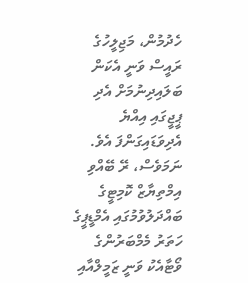ހެދުމުން، މަޖިލީހުގެ ރައީސް ވަނީ އެކަން ބަލައިދިނުމަށް އެދި ޕީޖީގައި އިއްޔެ އެދިވަޑައިގަންފަ އެވެ. ނަމަވެސް، ރޭ ބޭއްވި އިމްތިޔާޒް ކޮމިޓީގެ ބައްދަލުވުމުގައި އެމްޑީޕީގެ ހަތަރު މެމްބަރުންގެ ވޯޓާއެކު ވަނީ ޒަމީލްއާއި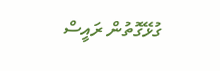ގުޅޭގޮތުން ރައީސް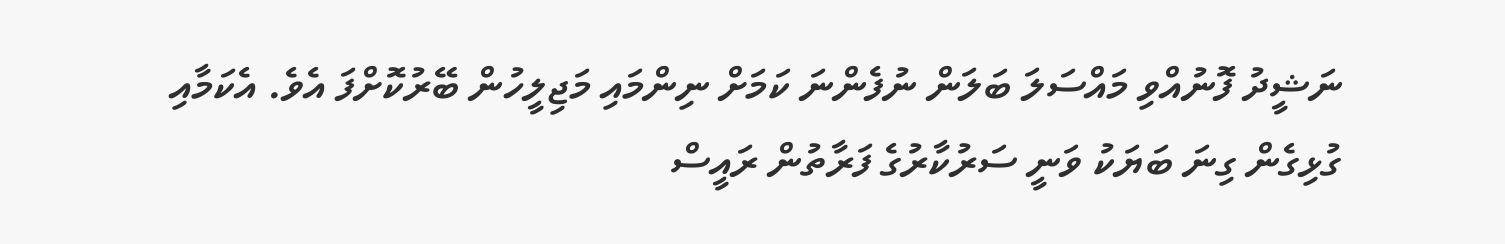ނަޝީދު ފޮނުއްވި މައްސަލަ ބަލަން ނުފެންނަ ކަމަށް ނިންމައި މަޖިލީހުން ބޭރުކޮށްފަ އެވެ. އެކަމާއި ގުޅިގެން ގިނަ ބަޔަކު ވަނީ ސަރުކާރުގެ ފަރާތުން ރައީސް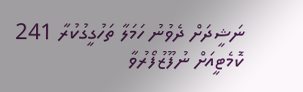ނަޝީދަށް ދެވުނު ހަމަލާ ތަހުގީގުކުރާ 241 ކޮމެޓީއަށް ނުފޫޒުފޯރުވާ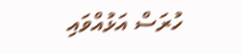ހުރަސް އަޅުއްވައި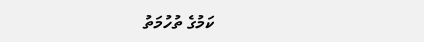ކަމުގެ ތުހުމަތު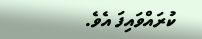ކުރައްވައިފަ އެވެ.